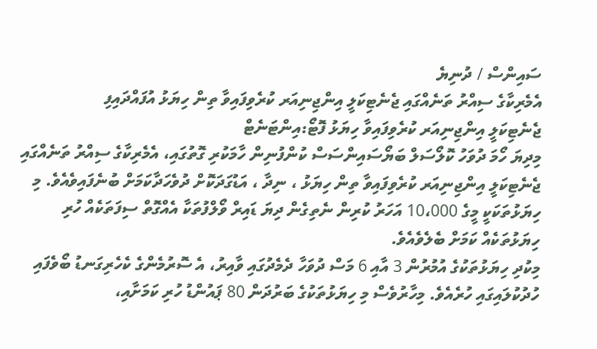ސައިންސް / ދުނިޔެ
އެމެރިކާގެ ސިއްރު ތަނެއްގައި ޖެނެޓިކަލީ އިންޖިނިއަރ ކުރެވިފައިވާ ތިން ހިޔަޅު އުފައްދައިފި
ޖެނެޓިކަލީ އިންޖިނިއަރ ކުރެވިފައިވާ ހިޔަޅު ފޮޓޯ:އިންޓަނެޓް
މިދިޔަ ހޯމަ ދުވަހު ކޮލޯސަލް ބަޔޯސައިންސަސް ކުންފުނިން ހާމަކުރި ގޮތުގައި، އެމެރިކާގެ ސިއްރު ތަނެއްގައި ޖެނެޓިކަލީ އިންޖިނިއަރ ކުރެވިފައިވާ ތިން ހިޔަޅު ، ނިދާ ، އަޑުގަދަކޮށް ދުވެހަދާކަމަށް ބުނެފައިވެއެވެ. މި ހިޔަޅުތަކަކީ މީގެ 10،000 އަހަރު ކުރިން ނެތިގެން ދިޔަ ޑައިރް ވޯލްފުތަކާ އެއްގޮތް ސިފަތަކެއް ހުރި ހިޔަޅުތަކެއް ކަމަށް ބެލެވެއެވެ.
މިކުދި ހިޔަޅުތަކުގެ އުމުރުން 3 އާއި 6 މަސް ދުވަހާ ދެމެދުގައި ވާއިރު، އެ ސޮރުމެންގެ ކެހެރިގަނޑު ބޯވެފައި ހުދުކުލައިގައި ހުރެއެވެ. މިހާރުވެސް މި ހިޔަޅުތަކުގެ ބަރުދަން 80 ޕައުންޑު ހުރި ކަމަށާއި،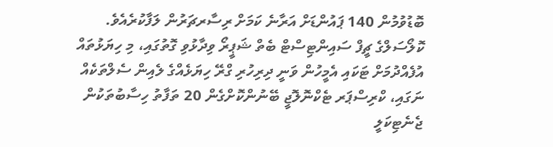ބޮޑުވުމުން 140 ޕައުންޑަށް އަރާނެ ކަމަށް ރިސާރޗަރުން ލަފާކުރެއެވެ.
ކޮލޯސަލްގެ ޗީފް ސައިންޓިސްޓް ބެތް ޝަޕީރޯ ވިދާޅުވި ގޮތުގައި، މި ހިޔަޅުތައް އުފެއްދުމަށް ޓަކައި އެމީހުން ވަނީ ދިރިހުރި ގްރޭ ހިޔަޅެއްގެ ލެއިން ސެލްތަކެއް ނަގައި، ކްރިސްޕަރ ޓެކްނޮލޮޖީ ބޭނުންކޮށްގެން 20 ތަފާތު ހިސާބުތަކުން ޖެނެޓިކަލީ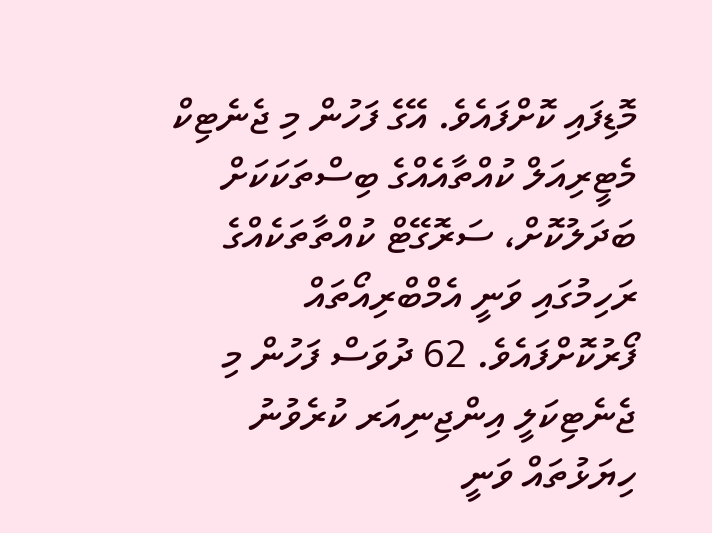މޮޑިފައި ކޮށްފައެވެ. އޭގެ ފަހުން މި ޖެނެޓިކް މެޓީރިއަލް ކުއްތާއެއްގެ ބިސްތަކަކަށް ބަދަލުކޮށް، ސަރޮގޭޓް ކުއްތާތަކެއްގެ ރަހިމުގައި ވަނީ އެމްބްރިއޯތައް ފޯރުކޮށްފައެވެ. 62 ދުވަސް ފަހުން މި ޖެނެޓިކަލީ އިންޖިނިއަރ ކުރެވުނު ހިޔަޅުތައް ވަނީ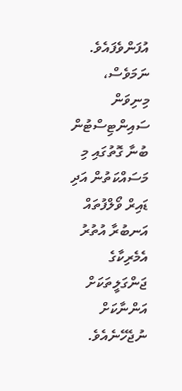އުފަންވެފައެވެ.
ނަމަވެސް، މިނިވަން ސައިންޓިސްޓުން ބުނާ ގޮތުގައި މި މަސައްކަތުން އަދި ޑައިރް ވޯލްފުތައް އަނބުރާ އުތުރު އެމެރިކާގެ ޖަންގަލީތަކަށް އަންނާކަށް ނުޖެހޭނެއެވެ.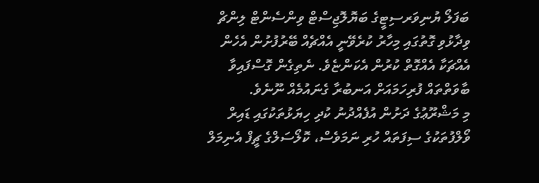ބަފަލޯ ޔުނިވަރސިޓީގެ ބަޔޮލޮޖިސްޓް ވިންސެންޓް ލިންޗް ވިދާޅުވި ގޮތުގައި މިހާރު ކުރެވޭނީ އެއްޗެއް ބޭރުފުށުން އެހެން އެއްޗަކާ އެއްގޮތް ކުރުން އެކަންޏެވެ. ނެތިގެން ގޮސްފައިވާ ބާވަތްތައް ފުރިހަމައަށް އަނބުރާ ގެނައުމެއް ނޫނެވެ.
މި މަޝްރޫޢުގެ ދަށުން އުފެއްދުނު ކުދި ހިޔަޅުތަކުގައި ޑައިރް ވޯލްފުތަކުގެ ސިފަތައް ހުރި ނަމަވެސް، ކޮލޯސަލްގެ ޗީފް އެނިމަލް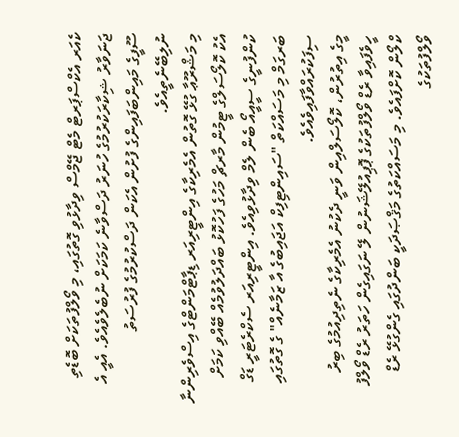ކެއަރ އެކްސްޕަރޓް މެޓް ޖޭމްސް ވިދާޅުވި ގޮތުގައި، މި ވޯލްފުތަކަށް ބޮޑެތި ޖަނަވާރު ޝިކާރަކުރުމުގެ ހުނަރު ދަސްވާނެ ކަމަކަށް ނުބެލެވެއެވެ. އެއީ އެ ސޫފީގެ މައިންބަފައިންގެ ފުށުން އެކަން ދަސްކުރުމުގެ ފުރުސަތު ނުލިބޭނެތީއެވެ.
މި މަޝްރޫޢާ ގުޅޭ ގޮތުން އެމެރިކާގެ އިންޓީރިއަރ ޑިޕާޓްމަންޓްގެ އިސްވެރިންނާ އެކު ކޮލޯސަލްގެ ޓީމުން މާރޗް މަހުގެ ފަހުކޮޅު ބައްދަލުވުމެއް ބޭއްވި ކަމަށް ކުންފުނީގެ ސީއީއޯ ބެން ލެމް ވިދާޅުވިއެވެ. އިންޓީރިއަރ ސެކްރެޓަރީ ޑަގް ބަރގަމް މި މަސައްކަތް "ސައިންޓިފިކް އަޖައިބުގެ އާ ޒަމާނެއް" ގެ ގޮތުގައި ސިފަކުރައްވާފައިވެއެވެ.
މީގެ އިތުރުން، ކޮލޯސަލްއިން ވަނީ ދެކުނު އެމެރިކާގެ ނެތިދިއުމުގެ ބިރު ހީވެފައިވާ ރެޑް ވޯލްފުތަކުގެ ޕޮޕިއުލޭޝަނުން ލޭ ނަގައިގެން ހަތަރު ރެޑް ވޯލްފު ކްލޯން ކޮށްފައެވެ. މި މަސައްކަތުގެ މަޤްޞަދަކީ ބަންދުގައި ގެންގުޅޭ ރެޑް ވޯލްފުތަކުގެ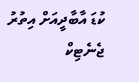ކުޑަ އާބާދީއަށް އިތުރު ޖެނެޓިކް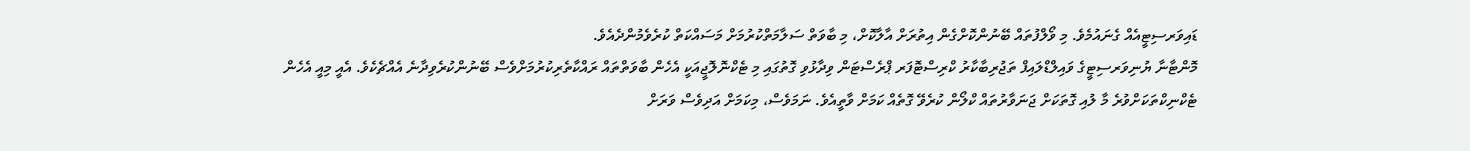ޑައިވަރސިޓީއެއް ގެނައުމެވެ. މި ވޯލްފުތައް ބޭނުންކޮށްގެން އިތުރަށް އާލާކޮށް، މި ބާވަތް ސަލާމަތްކުރުމަށް މަސައްކަތް ކުރެވެމުންދެއެވެ.
މޮންޓާނާ ޔުނިވަރސިޓީގެ ވައިލްޑްލައިފް ތަޖުރިބާކާރު ކްރިސްޓޮފަރ ޕްރެސްޓަން ވިދާޅުވި ގޮތުގައި މި ޓެކްނޮލޮޖީއަކީ އެހެން ބާވަތްތައް ރައްކާތެރިކުރުމަށްވެސް ބޭނުންކުރެވިދާނެ އެއްޗެކެވެ. އެއީ މިއީ އެހެން ޓެކްނިކްތަކަށްވުރެ މާ ލުއި ގޮތަކަށް ޖަނަވާރުތައް ކްލޯން ކުރެވޭ ގޮތެއް ކަމަށް ވާތީއެވެ. ނަމަވެސް، މިކަމަށް އަދިވެސް ވަރަށް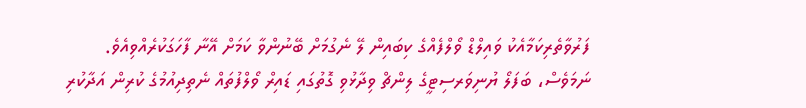ފަރުވާތެރިކަމާއެކު ވައިލްޑް ވޯލްފެއްގެ ކިބައިން ލޭ ނެގުމަށް ބޭނުންވާ ކަމަށް އޭނާ ފާހަގަކުރެއްވިއެވެ.
ނަމަވެސް، ބަފަލޯ ޔުނިވަރސިޓީގެ ލިންޗް ވިދާޅުވި ގޮތުގައި ޑައިރް ވޯލްފުތައް ނެތިދިއުމުގެ ކުރިން އަދާކުރި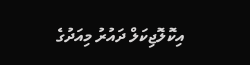އިކޮލޮޖިކަލް ދައުރު މިއަދުގެ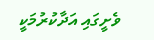ވެށީގައި އަދާކުރުމަކީ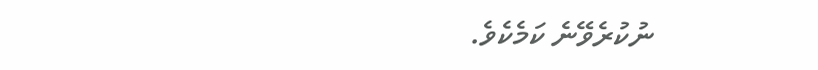ނުކުރެވޭނެ ކަމެކެވެ.